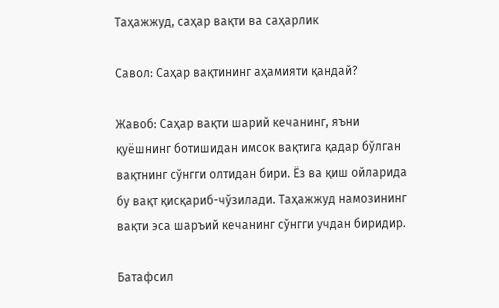Таҳажжуд, саҳар вақти ва саҳарлик

Савол: Саҳар вақтининг аҳамияти қандай?

Жавоб: Саҳар вақти шарий кечанинг, яъни қуёшнинг ботишидан имсок вақтига қадар бўлган вақтнинг сўнгги олтидан бири. Ёз ва қиш ойларида бу вақт қисқариб-чўзилади. Таҳажжуд намозининг вақти эса шаръий кечанинг сўнгги учдан биридир.

Батафсил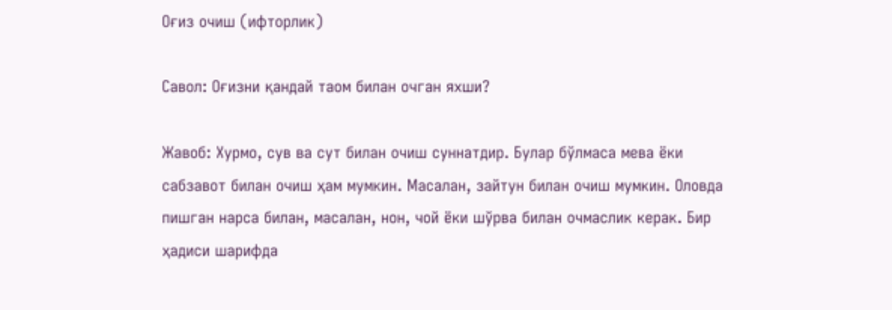Оғиз очиш (ифторлик)

Савол: Оғизни қандай таом билан очган яхши?

Жавоб: Хурмо, сув ва сут билан очиш суннатдир. Булар бўлмаса мева ёки сабзавот билан очиш ҳам мумкин. Масалан, зайтун билан очиш мумкин. Оловда пишган нарса билан, масалан, нон, чой ёки шўрва билан очмаслик керак. Бир ҳадиси шарифда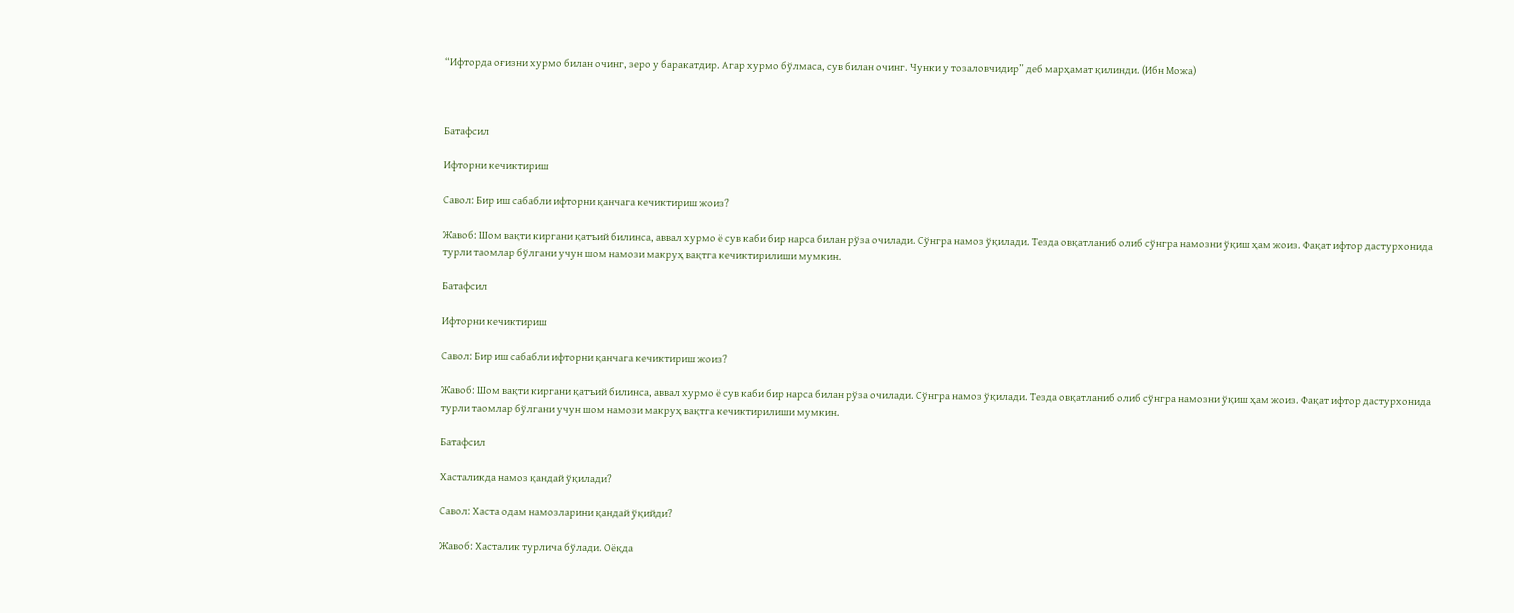“Ифторда оғизни хурмо билан очинг, зеро у баракатдир. Агар хурмо бўлмаса, сув билан очинг. Чунки у тозаловчидир” деб марҳамат қилинди. (Ибн Можа)



Батафсил

Ифторни кечиктириш

Савол: Бир иш сабабли ифторни қанчага кечиктириш жоиз?

Жавоб: Шом вақти киргани қатъий билинса, аввал хурмо ё сув каби бир нарса билан рўза очилади. Сўнгра намоз ўқилади. Тезда овқатланиб олиб сўнгра намозни ўқиш ҳам жоиз. Фақат ифтор дастурхонида турли таомлар бўлгани учун шом намози макруҳ вақтга кечиктирилиши мумкин.

Батафсил

Ифторни кечиктириш

Савол: Бир иш сабабли ифторни қанчага кечиктириш жоиз?

Жавоб: Шом вақти киргани қатъий билинса, аввал хурмо ё сув каби бир нарса билан рўза очилади. Сўнгра намоз ўқилади. Тезда овқатланиб олиб сўнгра намозни ўқиш ҳам жоиз. Фақат ифтор дастурхонида турли таомлар бўлгани учун шом намози макруҳ вақтга кечиктирилиши мумкин.

Батафсил

Хасталикда намоз қандай ўқилади?

Савол: Хаста одам намозларини қандай ўқийди?

Жавоб: Хасталик турлича бўлади. Оёқда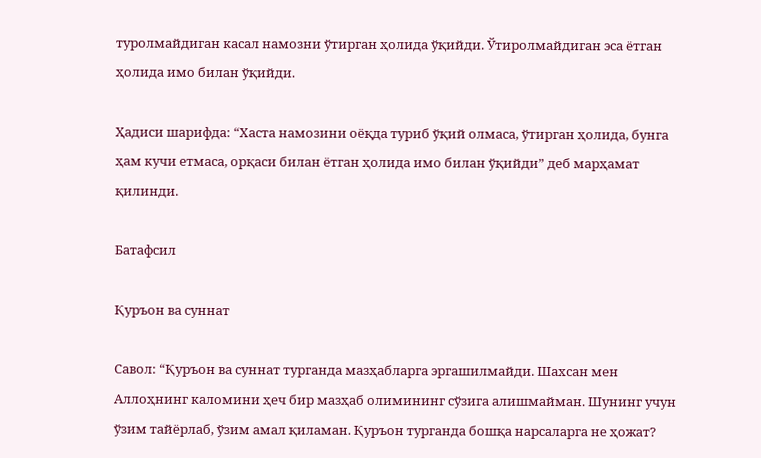туролмайдиган касал намозни ўтирган ҳолида ўқийди. Ўтиролмайдиган эса ётган ҳолида имо билан ўқийди.

Ҳадиси шарифда: “Хаста намозини оёқда туриб ўқий олмаса, ўтирган ҳолида, бунга ҳам кучи етмаса, орқаси билан ётган ҳолида имо билан ўқийди” деб марҳамат қилинди.

Батафсил

Қуръон ва суннат

Савол: “Қуръон ва суннат турганда мазҳабларга эргашилмайди. Шахсан мен Аллоҳнинг каломини ҳеч бир мазҳаб олимининг сўзига алишмайман. Шунинг учун ўзим тайёрлаб, ўзим амал қиламан. Қуръон турганда бошқа нарсаларга не ҳожат?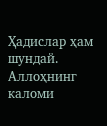Ҳадислар ҳам шундай. Аллоҳнинг каломи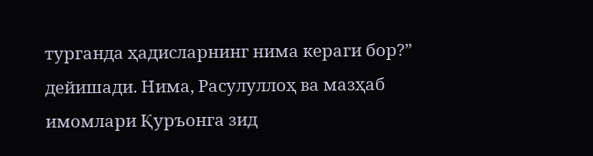турганда ҳадисларнинг нима кераги бор?” дейишади. Нима, Расулуллоҳ ва мазҳаб имомлари Қуръонга зид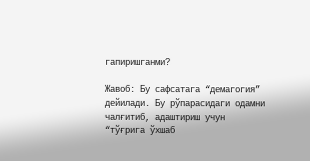гапиришганми?

Жавоб: Бу сафсатага “демагогия” дейилади. Бу рўпарасидаги одамни чалғитиб, адаштириш учун “тўғрига ўхшаб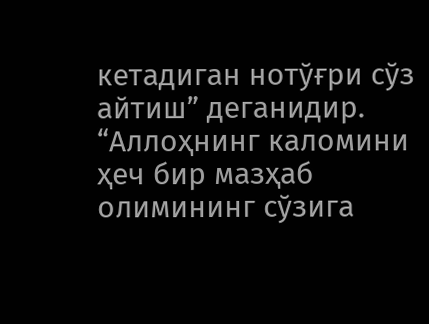кетадиган нотўғри сўз айтиш” деганидир. “Аллоҳнинг каломини ҳеч бир мазҳаб олимининг сўзига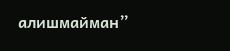алишмайман”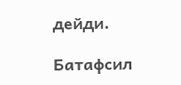дейди.

Батафсил